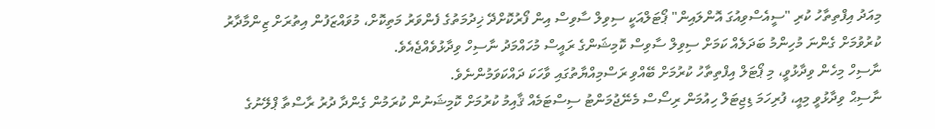މިއަދު އިފްތިތާހު ކުރި "ސީއެސްވިއުގަ އޮންލައިން" ޕޯޓަލްއަކީ ސިވިލް ސާވިސް އިން ފޯރުކޮށްދޭ ޚިދުމަތުގެ ފެންވަރު މަތިކޮށް، މުވައްޒަފުން އިތުރަށް ޒިންމާދާރު ކުރުވުމަށް ގެންނަ މުހިންމު ބަދަލެއް ކަމަށް ސިވިލް ސާވިސް ކޮމިޝަންގެ ރައީސް މުހައްމަދު ނާސިހް ވިދާޅުވެއްޖެއެވެ.
ނާސިހް މިހެން ވިދާޅުވީ، މި ޕޯޓަލް އިފްތިތާހު ކުރުމަށް ބޭއްވި ރަސްމިއްޔާތުގައި ވާހަކަ ދައްކަވަމުންނެވެ.
ނާސިޙް ވިދާޅުވީ މިއީ، ފުރިހަމަ ޑިޖިޓަލް ހިއުމަން ރިސޯސް މެނޭޖުމަންޓު ސިސްޓަމެއް ޤާއިމު ކުރުމަށް ކޮމިޝަނުން ކުރަމުން ގެންދާ ދުރު ރާސްތާ ޕްލޭނުގެ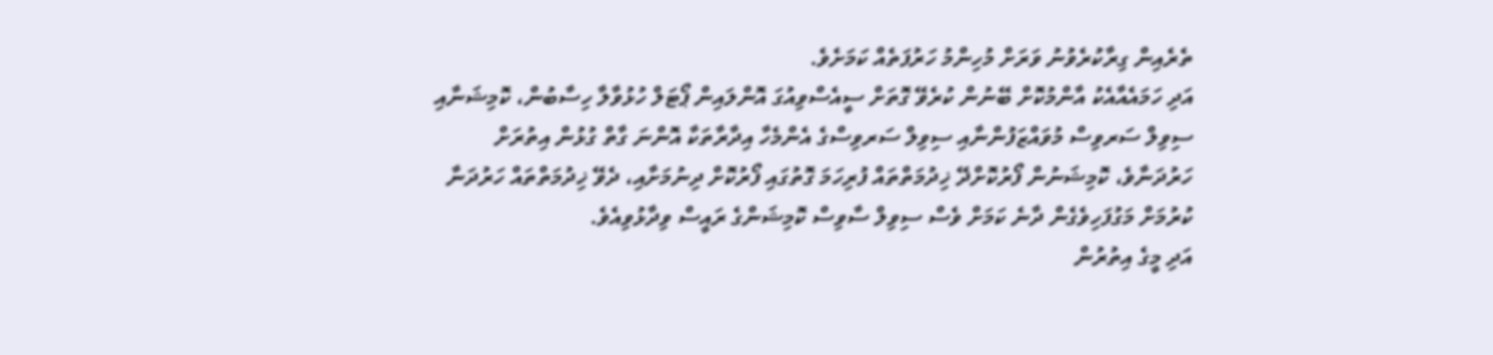ތެރެއިން ގިރާކުރެވުނު ވަރަށް މުހިންމު ހަރުފަތެއް ކަމަށެވެ.
އަދި ހަމައެއާއެކު އާންމުކޮށް ބޭނުން ކުރެވޭ ގޮތަށް ސީއެސްވިއުގަ އޮންލައިން ޕޯޓަލް ހުޅުވާލާ ހިސާބުން، ކޮމިޝަނާއި ސިވިލް ސަރވިސް މުވައްޒަފުންނާއި ސިވިލް ސަރވިސްގެ އެންމެހާ އިދާރާތަކާ އޮންނަ ގާތް ގުޅުން އިތުރަށް ހަރުދަނާވެ، ކޮމިޝަނުން ފޯރުކޮށްދޭ ޚިދުމަތްތައް ފުރިހަމަ ގޮތުގައި ފޯރުކޮށް ދިނުމަށާއި، ދެވޭ ޚިދުމަތްތައް ހަރުދަނާ ކުރުމަށް މަގުފަހިވެގެން ދާނެ ކަމަށް ވެސް ސިވިލް ސާވިސް ކޮމިޝަންގެ ރައީސް ވިދާޅުވިއެވެ.
އަދި މީގެ އިތުރުން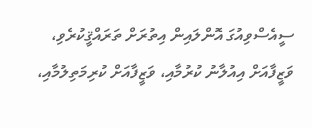ސީއެސްވިއުގަ އޮންލައިން އިތުރަށް ތަރައްޤީކުރެވި، ވަޒީފާއަށް އިއުލާނު ކުރުމާއި، ވަޒީފާއަށް ކުރިމަތިލުމާއި،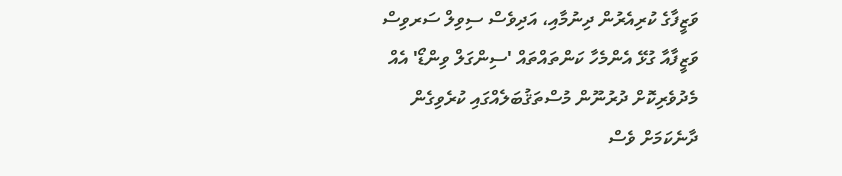ވަޒީފާގެ ކުރިއެރުން ދިނުމާއި، އަދިވެސް ސިވިލް ސަރވިސް ވަޒީފާއާ ގުޅޭ އެންމެހާ ކަންތައްތައް 'ސިންގަލް ވިންޑޯ' އެއް މެދުވެރިކޮށް ދުރުނޫން މުސްތަޤުބަލެއްގައި ކުރެވިގެން ދާނެކަމަށް ވެސް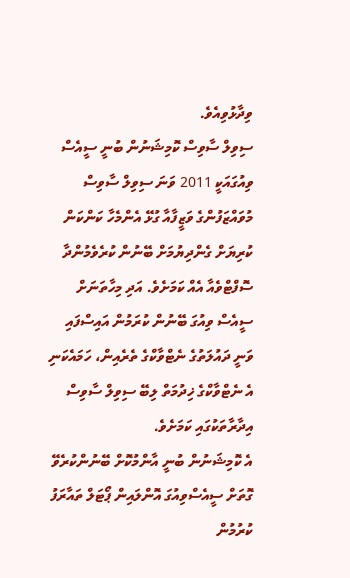ވިދާޅުވިއެވެ.
ސިވިލް ސާވިސް ކޮމިޝަނުން ބުނީ ސީއެސް ވިއުގައަކީ 2011 ވަނަ ސިވިލް ސާވިސް މުވައްޒަފުންގެ ވަޒީފާއާ ގުޅޭ އެންމެހާ ކަންކަން ކުރިޔަށް ގެންދިޔުމަށް ބޭނުން ކުރެވެމުންދާ ސޮފްޓްވެއާ އެއް ކަމަށެވެ. އަދި މިހާތަނަށް ސީއެސް ވިއުގަ ބޭނުން ކުރަމުން އައިސްފައި ވަނީ ދައުލަތުގެ ނެޓްވާކްގެ ތެރެއިން، ހަމައެކަނި އެ ނެޓްވާކްގެ ޚިދުމަތް ލިބޭ ސިވިލް ސާވިސް އިދާރާތަކުގައި ކަމަށެވެ.
އެ ކޮމިޝަނުން ބުނީ އާންމުކޮށް ބޭނުންކުރެވޭ ގޮތަށް ސީއެސްވިއުގަ އޮންލައިން ޕޯޓަލް ތައާރަފު ކުރުމުން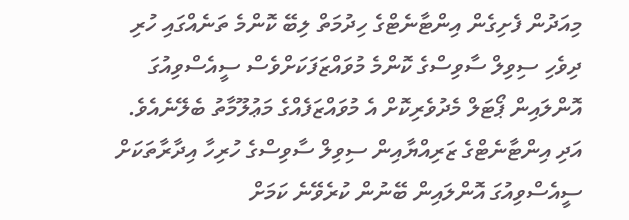މިއަދުން ފެށިގެން އިންޓާނެޓްގެ ހިދުމަތް ލިބޭ ކޮންމެ ތަނެއްގައި ހުރި ދިވެހި ސިވިލް ސާވިސްގެ ކޮންމެ މުވައްޒަފަކަށްވެސް ސީއެސްވިއުގަ އޮންލައިން ޕޯޓަލް މެދުވެރިކޮށް އެ މުވައްޒަފެއްގެ މަޢުލޫމާތު ބެލޭނެއެވެ. އަދި އިންޓާނެޓްގެ ޒަރިއްޔާއިން ސިވިލް ސާވިސްގެ ހުރިހާ އިދާރާތަކަށް ސީއެސްވިއުގަ އޮންލައިން ބޭނުން ކުރެވޭނެ ކަމަށް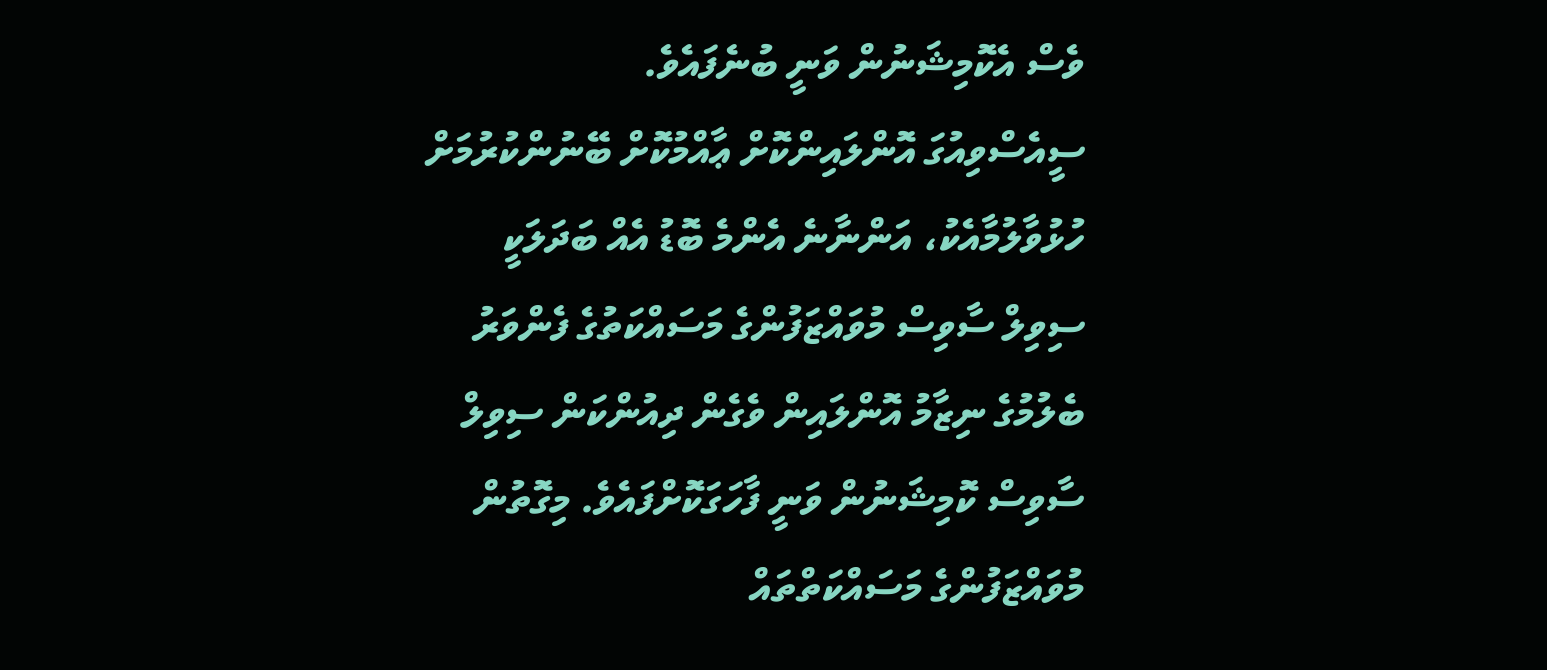ވެސް އެކޮމިޝަނުން ވަނީ ބުނެފައެވެ.
ސީއެސްވިއުގަ އޮންލައިންކޮށް ޢާއްމުކޮށް ބޭނުންކުރުމަށް ހުޅުވާލުމާއެކު، އަންނާނެ އެންމެ ބޮޑު އެއް ބަދަލަކީ ސިވިލް ސާވިސް މުވައްޒަފުންގެ މަސައްކަތުގެ ފެންވަރު ބެލުމުގެ ނިޒާމު އޮންލައިން ވެގެން ދިއުންކަން ސިވިލް ސާވިސް ކޮމިޝަނުން ވަނީ ފާހަގަކޮށްފައެވެ. މިގޮތުން މުވައްޒަފުންގެ މަސައްކަތްތައް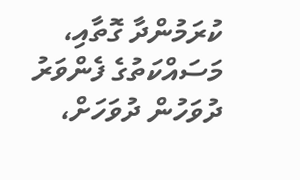ކުރަމުންދާ ގޮތާއި، މަސައްކަތުގެ ފެންވަރު ދުވަހުން ދުވަހަށް،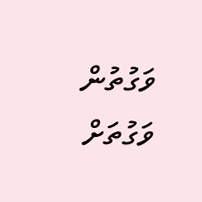ވަގުތުން ވަގުތަށް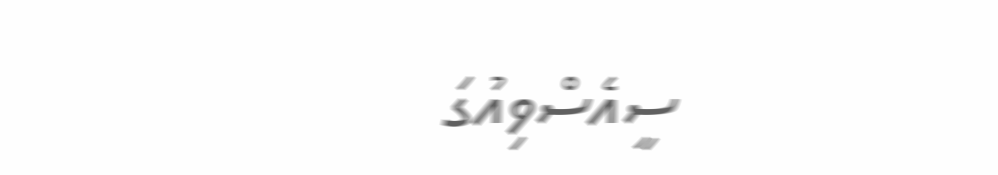ސީއެސްވިއުގަ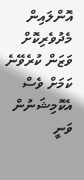އޮންލައިން މެދުވެރިކޮށް ވަޒަން ކުރެވޭނެ ކަމަށް ވެސް އެކޮމިޝަނުން ވަނީ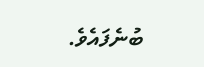ބުނެފައެވެ.